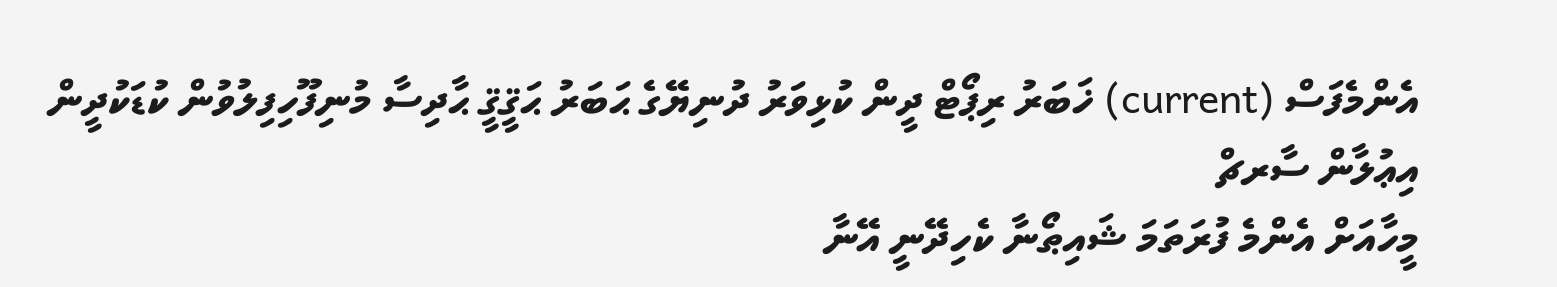އެންމެފަސް (current) ޚަބަރު ރިޕޯޓް ދީން ކުޅިވަރު ދުނިޔޭގެ ޙަބަރު ޙަޤީޤީ ޙާދިސާ މުނިފޫހިފިލުވުން ކުޑަކުދީން އިޢުލާން ސާރޗް
މީހާއަށް އެންމެ ފުރަތަމަ ޝައިޠޯނާ ކެހިދޭނީ އޭނާ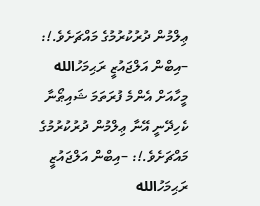ޢިލްމުން ދުރުކުރުމުގެ މައްޗަށެވެ.!: –އިބްން އަލްޖައުޒީ ރަޙިމަހުالله
މީހާއަށް އެންމެ ފުރަތަމަ ޝައިޠޯނާ ކެހިދޭނީ އޭނާ ޢިލްމުން ދުރުކުރުމުގެ މައްޗަށެވެ.!: –އިބްން އަލްޖައުޒީ ރަޙިމަހުالله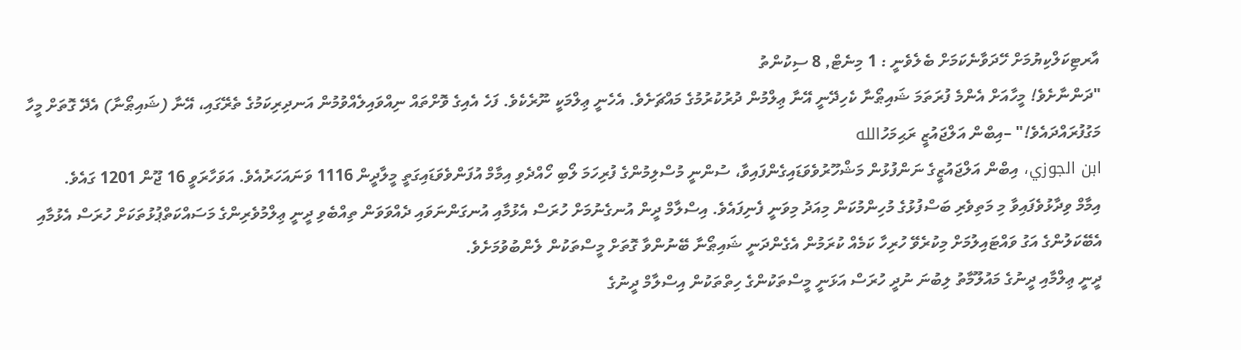އާރޓިކަލްކިޔުމަށް ހޭދަވާނެކަމަށް ބެލެވެނީ : 1 މިނެޓް, 8 ސިކުންތު
"ދަންނާށެވެ! މީހާއަށް އެންމެ ފުރަތަމަ ޝައިޠޯނާ ކެހިދޭނީ އޭނާ ޢިލްމުން ދުރުކުރުމުގެ މައްޗަށެވެ. އެހެނީ ޢިލްމަކީ ނޫރެކެވެ. ފަހެ އެއިގެ ވޮށްތައް ނިއްވައިލެއްވުމުން އަނދިރިކަމުގެ ތެރޭގައި، އޭނާ (ޝައިޠޯނާ) އެދޭ ގޮތަށް މީހާ މަގުފުރައްދައެވެ!" –އިބްން އަލްޖައުޒީ ރަޙިމަހުالله
ابن الجوزي، އިބްން އަލްޖައުޒީގެ ނަންފުޅުން މަޝްހޫރުވެވަޑައިގެންފައިވާ، ސުންނީ މުސްލިމުންގެ ފުރިހަމަ ލޯބި ހޯއްދެވި އިމާމް އުފަންވެވަޑައިގަތީ މީލާދީން 1116 ވަނައަހަރުއެވެ. އަވަހާރަވީ 16 ޖޫން 1201 ގައެވެ.
އިމާމް ވިދާޅުވެފައިވާ މި މަތިވެރި ބަސްފުޅުގެ މުހިންމުކަން މިއަދު މިވަނީ ފެނިފައެވެ. އިސްލާމް ދީން އުނގެނުމަށް ހުރަސް އެޅުމާއި އުނގަންނަވައި ދެއްވަވަން ތިއްބެވި ދީނީ ޢިލްމުވެރިންގެ މަސައްކަތްޕުޅުތަކަށް ހުރަސް އެޅުމާއި އެބޭކަލުންގެ އަގު ވައްޓައިލުމަށް މިކުރެވޭ ހުރިހާ ކަމެއް ކުރަމުން އެގެންދަނީ ޝައިޠޯނާ ބޭނުންވާ ގޮތަށް މީސްތަކުން ލެންބުވުމަށެވެ.
ދީނީ ޢިލްމާއި ދީނުގެ މައުލޫމާތު ލިބުނަ ނުދީ ހުރަސް އަޅަނީ މީސްތަކުންގެ ހިތްތަކުން އިސްލާމް ދީނުގެ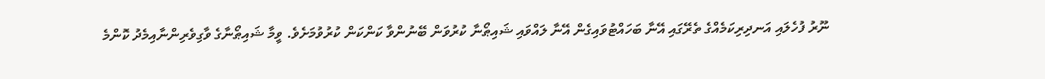ނޫރު ފުހެލައި އަނދިރިކަމެއްގެ ތެރޭގައި އޭނާ ބަހައްޓުވައިގެން އޭނާ ލައްވައި ޝައިޠޯނާ ކުރުވަން ބޭނުންވާ ކަންކަން ކުރުވުމަށެވެ. ވީމާ ޝައިޠޯނާގެ ވާގިވެރިންނާއިމެދު ކޮންމެ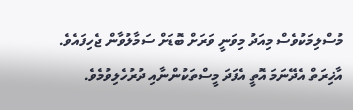މުސްލިމަކުވެސް މިއަދު މިވަނީ ވަރަށް ބޮޑަށް ސަމާލުވާން ޖެހިފައެވެ. އާޚިރަތް އެދޭނަމަ އޮތީ އެފަދަ މީސްތަކުންނާއި ދުރުހެލިވުމެވެ.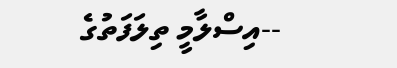--އިސްލާމީ ތިލަފަތުގެ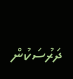ދަރުސަކުން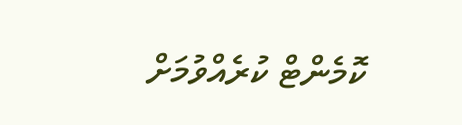ކޮމެންޓް ކުރެއްވުމަށް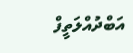އަބްދުއްލަތީފް